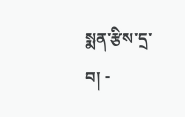སྨན་རྩིས་དྲ་བ། -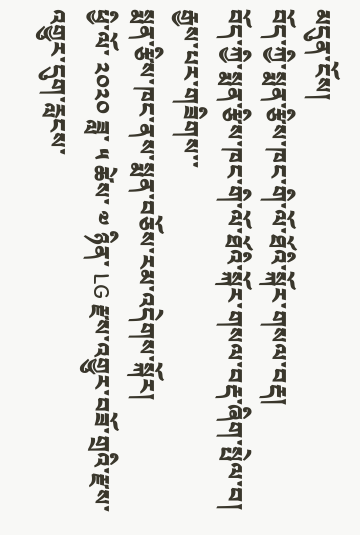མདུན་ངོས།
བོད་ཀྱི་སྨན་རྩིས་ཁང་གི་ལོ་ཐོའི་སྐོར་གསལ་བརྡ།
བོད་ཀྱི་སྨན་རྩིས་ཁང་གི་ལོ་ཐོའི་སྐོར་གསལ་བརྡ་ཞིག་སྤེལ་བ། རྒྱས་པར་གཟིགས་་
སྨན་རྩིས་ཁང་ནས་སྨན་བཅོས་རམ་འདེགས་སྐོར།
ཕྱི་ལོ་ ༢༠༢༠ ཟླ་ ༥ ཚེས་ ༧ ཉིན་ LG རྫས་འགྱུར་བཟོ་གྲའི་རྫས་འགྱུར་དུག་རླངས་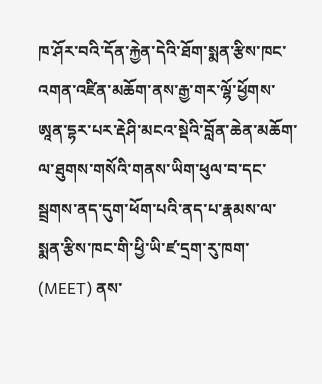ཁ་ཤོར་བའི་དོན་རྐྱེན་དེའི་ཐོག་སྨན་རྩིས་ཁང་འགན་འཛིན་མཆོག་ནས་རྒྱ་གར་ལྷོ་ཕྱོགས་ཨཱན་དྷར་པར་རྡེཤི་མངའ་སྡེའི་བློན་ཆེན་མཆོག་ལ་ཐུགས་གསོའི་གནས་ཡིག་ཕུལ་བ་དང་སྦྲགས་ནད་དུག་ཕོག་པའི་ནད་པ་རྣམས་ལ་སྨན་རྩིས་ཁང་གི་ཕྱི་ཡི་ཛ་དྲག་རུ་ཁག་ (MEET) ནས་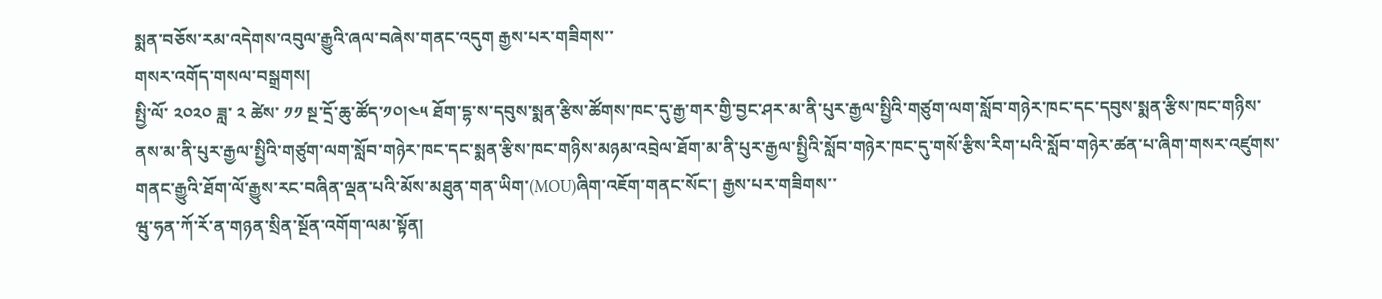སྨན་བཅོས་རམ་འདེགས་འབུལ་རྒྱུའི་ཞལ་བཞེས་གནང་འདུག རྒྱས་པར་གཟིགས་་
གསར་འགོད་གསལ་བསྒྲགས།
སྤྱི་ལོ་ ༢༠༢༠ ཟླ་ ༢ ཚེས་ ༡༡ སྔ་དྲོ་ཆུ་ཚོད་༡༠།༤༥ ཐོག་དྷ་ས་དབུས་སྨན་རྩིས་ཚོགས་ཁང་དུ་རྒྱ་གར་གྱི་བྱང་ཤར་མ་ནི་པུར་རྒྱལ་སྤྱིའི་གཙུག་ལག་སློབ་གཉེར་ཁང་དང་དབུས་སྨན་རྩིས་ཁང་གཉིས་ནས་མ་ནི་པུར་རྒྱལ་སྤྱིའི་གཙུག་ལག་སློབ་གཉེར་ཁང་དང་སྨན་རྩིས་ཁང་གཉིས་མཉམ་འབྲེལ་ཐོག་མ་ནི་པུར་རྒྱལ་སྤྱིའི་སློབ་གཉེར་ཁང་དུ་གསོ་རྩིས་རིག་པའི་སློབ་གཉེར་ཚན་པ་ཞིག་གསར་འཛུགས་གནང་རྒྱུའི་ཐོག་ལོ་རྒྱུས་རང་བཞིན་ལྡན་པའི་མོས་མཐུན་གན་ཡིག་(MOU)ཞིག་འཇོག་གནང་སོང་། རྒྱས་པར་གཟིགས་་
ཝུ་ཧན་ཀོ་རོ་ན་གཉན་སྲིན་སྔོན་འགོག་ལམ་སྟོན།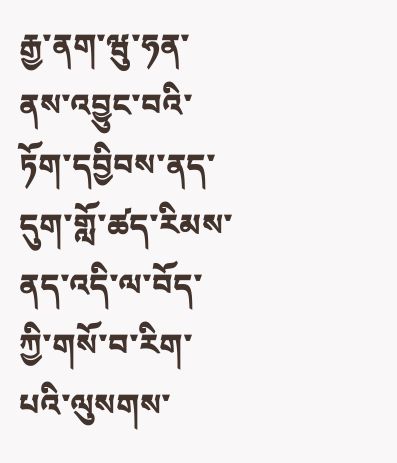རྒྱ་ནག་ཝུ་ཧན་ནས་འབྱུང་བའི་ཏོག་དབྱིབས་ནད་དུག་གློ་ཚད་རིམས་ནད་འདི་ལ་བོད་ཀྱི་གསོ་བ་རིག་པའི་ལུསགས་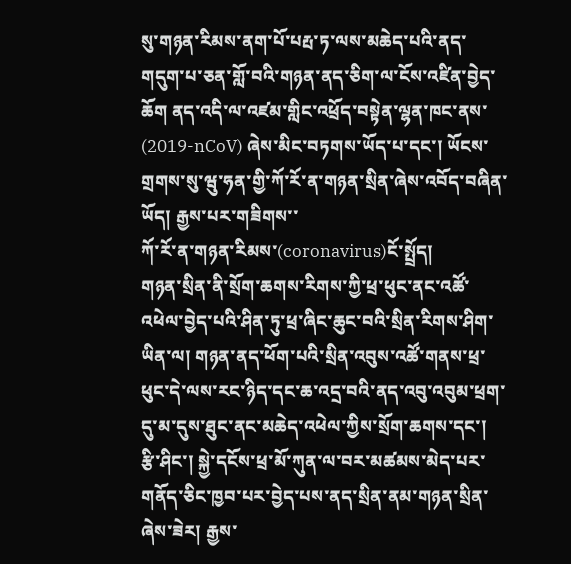སུ་གཉན་རིམས་ནག་པོ་པརྤ་ཏ་ལས་མཆེད་པའི་ནད་གདུག་པ་ཅན་གློ་བའི་གཉན་ནད་ཅིག་ལ་ངོས་འཛིན་བྱེད་ཆོག ནད་འདི་ལ་འཛམ་གླིང་འཕྲོད་བསྟེན་ལྷན་ཁང་ནས་ (2019-nCoV) ཞེས་མིང་བཏགས་ཡོད་པ་དང་། ཡོངས་གྲགས་སུ་ཝུ་ཧན་གྱི་ཀོ་རོ་ན་གཉན་སྲིན་ཞེས་འབོད་བཞིན་ཡོད། རྒྱས་པར་གཟིགས་་
ཀོ་རོ་ན་གཉན་རིམས་(coronavirus)ངོ་སྤྲོད།
གཉན་སྲིན་ནི་སྲོག་ཆགས་རིགས་ཀྱི་ཕྲ་ཕུང་ནང་འཚོ་འཕེལ་བྱེད་པའི་ཤིན་ཏུ་ཕྲ་ཞིང་ཆུང་བའི་སྲིན་རིགས་ཤིག་ཡིན་ལ། གཉན་ནད་ཕོག་པའི་སྲིན་འབུས་འཚོ་གནས་ཕྲ་ཕུང་དེ་ལས་རང་ཉིད་དང་ཆ་འདྲ་བའི་ནད་འབུ་འབུམ་ཕྲག་དུ་མ་དུས་ཐུང་ནང་མཆེད་འཕེལ་ཀྱིས་སྲོག་ཆགས་དང་། རྩི་ཤིང་། སྐྱེ་དངོས་ཕྲ་མོ་ཀུན་ལ་བར་མཚམས་མེད་པར་གནོད་ཅིང་ཁྱབ་པར་བྱེད་པས་ནད་སྲིན་ནམ་གཉན་སྲིན་ཞེས་ཟེར། རྒྱས་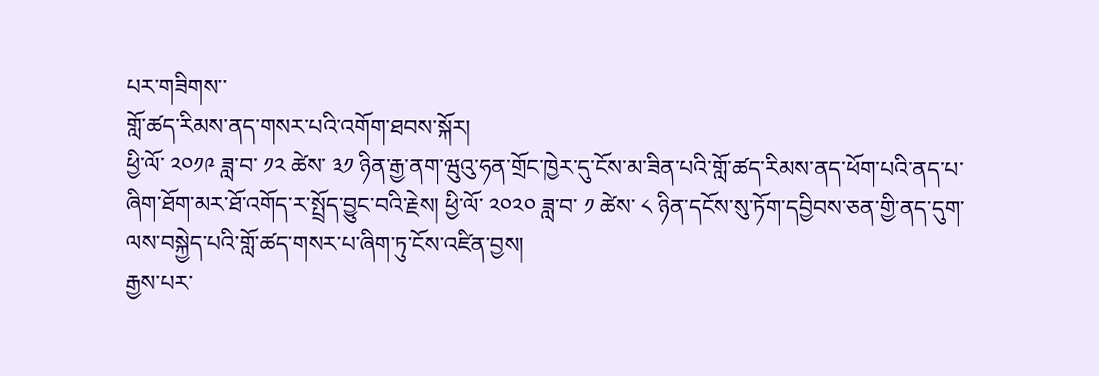པར་གཟིགས་་
གློ་ཚད་རིམས་ནད་གསར་པའི་འགོག་ཐབས་སྐོར།
ཕྱི་ལོ་ ༢༠༡༩ ཟླ་བ་ ༡༢ ཚེས་ ༣༡ ཉིན་རྒྱ་ནག་ཝུའུ་ཧན་གྲོང་ཁྱེར་དུ་ངོས་མ་ཟིན་པའི་གློ་ཚད་རིམས་ནད་ཕོག་པའི་ནད་པ་ཞིག་ཐོག་མར་ཐོ་འགོད་ར་སྤྲོད་བྱུང་བའི་རྗེས། ཕྱི་ལོ་ ༢༠༢༠ ཟླ་བ་ ༡ ཚེས་ ༨ ཉིན་དངོས་སུ་ཏོག་དབྱིབས་ཅན་གྱི་ནད་དུག་ལས་བསྐྱེད་པའི་གློ་ཚད་གསར་པ་ཞིག་ཏུ་ངོས་འཛིན་བྱས།
རྒྱས་པར་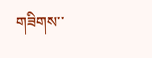གཟིགས་་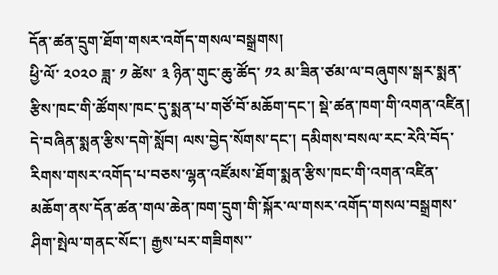དོན་ཚན་དྲུག་ཐོག་གསར་འགོད་གསལ་བསྒྲགས།
ཕྱི་ལོ་ ༢༠༢༠ ཟླ་ ༡ ཚེས་ ༣ ཉིན་གུང་ཆུ་ཚོད་ ༡༢ མ་ཟིན་ཙམ་ལ་བཞུགས་སྒར་སྨན་རྩིས་ཁང་གི་ཚོགས་ཁང་དུ་སྨན་པ་གཙོ་བོ་མཆོག་དང་། སྡེ་ཚན་ཁག་གི་འགན་འཛིན། དེ་བཞིན་སྨན་རྩིས་དགེ་སློབ། ལས་བྱེད་སོགས་དང་། དམིགས་བསལ་རང་རེའི་བོད་རིགས་གསར་འགོད་པ་བཅས་ལྷན་འཛོམས་ཐོག་སྨན་རྩིས་ཁང་གི་འགན་འཛིན་མཆོག་ནས་དོན་ཚན་གལ་ཆེན་ཁག་དྲུག་གི་སྐོར་ལ་གསར་འགོད་གསལ་བསྒྲགས་ཤིག་སྤེལ་གནང་སོང་། རྒྱས་པར་གཟིགས་་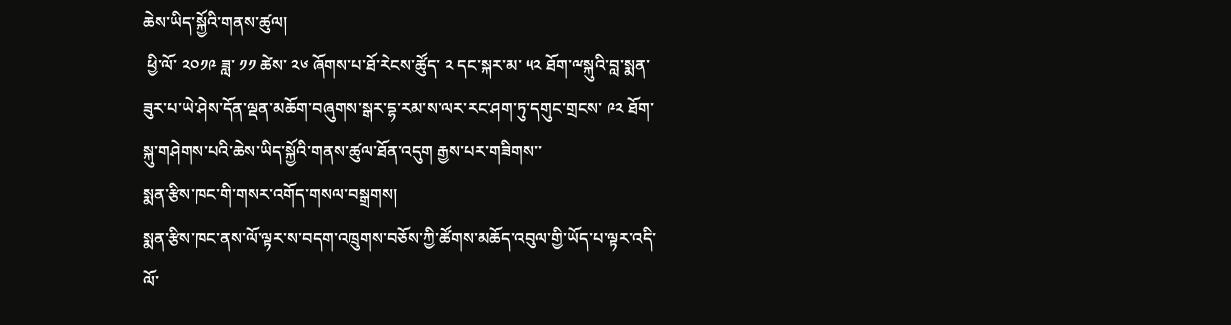ཆེས་ཡིད་སྐྱོའི་གནས་ཚུལ།
 ཕྱི་ལོ་ ༢༠༡༩ ཟླ་ ༡༡ ཚེས་ ༢༦ ཞོགས་པ་ཐོ་རེངས་ཚོུད་ ༢ དང་སྐར་མ་ ༥༢ ཐོག་ྋསྐུའི་བླ་སྨན་ཟུར་པ་ཡེ་ཤེས་དོན་ལྡན་མཆོག་བཞུགས་སྒར་དྷ་རམ་ས་ལར་རང་ཤག་ཏུ་དགུང་གྲངས་ ༩༢ ཐོག་སྐུ་གཤེགས་པའི་ཆེས་ཡིད་སྐྱོའི་གནས་ཚུལ་ཐོན་འདུག རྒྱས་པར་གཟིགས་་
སྨན་རྩིས་ཁང་གི་གསར་འགོད་གསལ་བསྒྲགས།
སྨན་རྩིས་ཁང་ནས་ལོ་ལྟར་ས་བདག་འཁྲུགས་བཅོས་ཀྱི་ཚོགས་མཆོད་འབུལ་གྱི་ཡོད་པ་ལྟར་འདི་ལོ་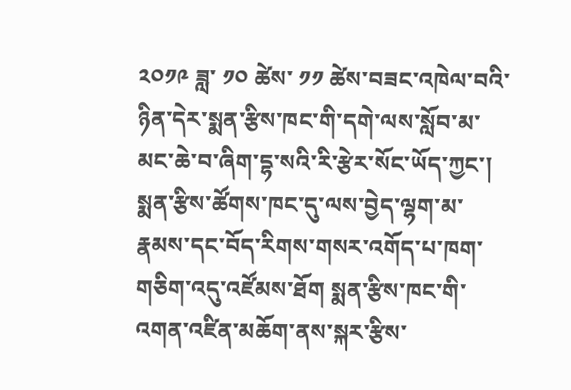༢༠༡༩ ཟླ་ ༡༠ ཚེས་ ༡༡ ཚེས་བཟང་འཁེལ་བའི་ཉིན་དེར་སྨན་རྩིས་ཁང་གི་དགེ་ལས་སློབ་མ་མང་ཆེ་བ་ཞིག་དྷ་སའི་རི་རྩེར་སོང་ཡོད་ཀྱང་། སྨན་རྩིས་ཚོགས་ཁང་དུ་ལས་བྱེད་ལྷག་མ་རྣམས་དང་བོད་རིགས་གསར་འགོད་པ་ཁག་གཅིག་འདུ་འཛོམས་ཐོག སྨན་རྩིས་ཁང་གི་འགན་འཛིན་མཆོག་ནས་སྐར་རྩིས་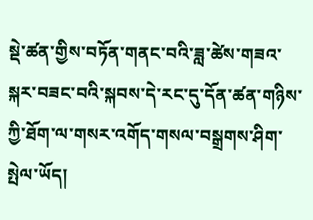སྡེ་ཚན་གྱིས་བཏོན་གནང་བའི་ཟླ་ཚེས་གཟའ་སྐར་བཟང་བའི་སྐབས་དེ་རང་དུ་དོན་ཚན་གཉིས་ཀྱི་ཐོག་ལ་གསར་འགོད་གསལ་བསྒྲགས་ཤིག་སྤེལ་ཡོད།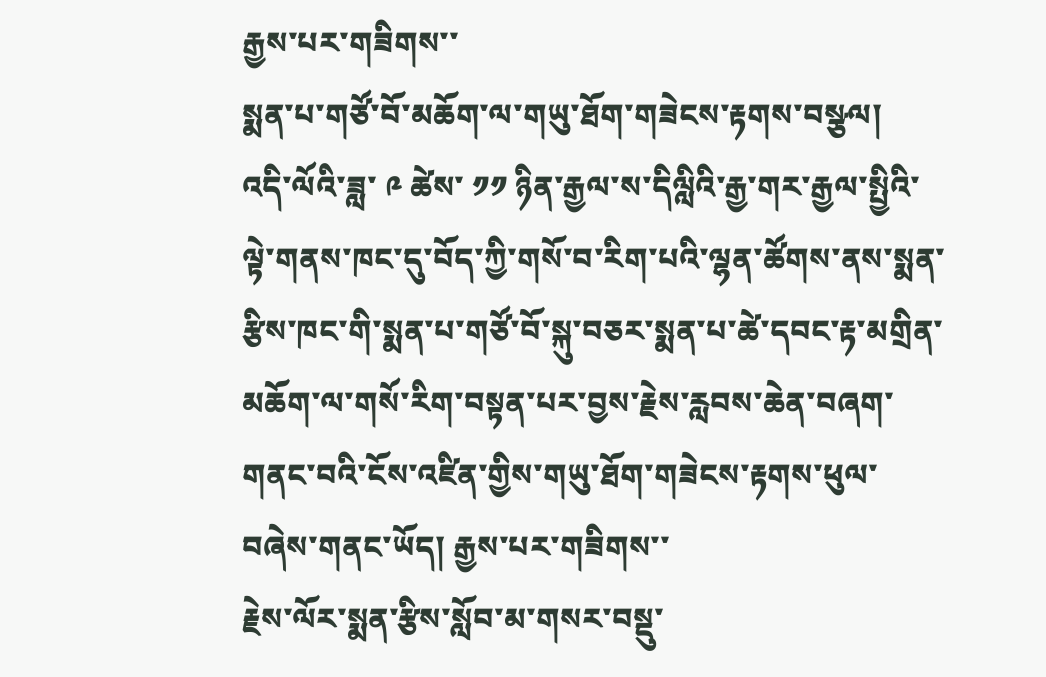རྒྱས་པར་གཟིགས་་
སྨན་པ་གཙོ་བོ་མཆོག་ལ་གཡུ་ཐོག་གཟེངས་རྟགས་བསྩལ།
འདི་ལོའི་ཟླ་ ༩ ཚེས་ ༡༡ ཉིན་རྒྱལ་ས་དིལླིའི་རྒྱ་གར་རྒྱལ་སྤྱིའི་ལྟེ་གནས་ཁང་དུ་བོད་ཀྱི་གསོ་བ་རིག་པའི་ལྷན་ཚོགས་ནས་སྨན་རྩིས་ཁང་གི་སྨན་པ་གཙོ་བོ་སྐུ་བཅར་སྨན་པ་ཚེ་དབང་རྟ་མགྲིན་མཆོག་ལ་གསོ་རིག་བསྟན་པར་བྱས་རྗེས་རླབས་ཆེན་བཞག་གནང་བའི་ངོས་འཛིན་གྱིས་གཡུ་ཐོག་གཟེངས་རྟགས་ཕུལ་བཞེས་གནང་ཡོད། རྒྱས་པར་གཟིགས་་
རྗེས་ལོར་སྨན་རྩིས་སློབ་མ་གསར་བསྡུ་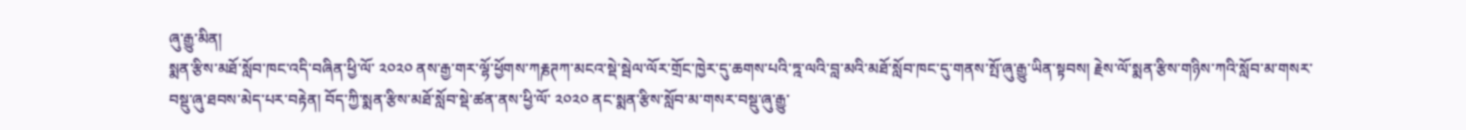ཞུ་རྒྱུ་མིན།
སྨན་རྩིས་མཐོ་སློབ་ཁང་འདི་བཞིན་ཕྱི་ལོ་ ༢༠༢༠ ནས་རྒྱ་གར་ལྷོ་ཕྱོགས་ཀརྞཊཀ་མངའ་སྡེ་སྦེལ་ལོར་གྲོང་ཁྱེར་དུ་ཆགས་པའི་ཏྰ་ལའི་བླ་མའི་མཐོ་སློབ་ཁང་དུ་གནས་སྤོ་ཞུ་རྒྱུ་ཡིན་སྟབས། རྗེས་ལོ་སྨན་རྩིས་གཉིས་ཀའི་སློབ་མ་གསར་བསྡུ་ཞུ་ཐབས་མེད་པར་བརྟེན། བོད་ཀྱི་སྨན་རྩིས་མཐོ་སློབ་སྡེ་ཚན་ནས་ཕྱི་ལོ་ ༢༠༢༠ ནང་སྨན་རྩིས་སློབ་མ་གསར་བསྡུ་ཞུ་རྒྱུ་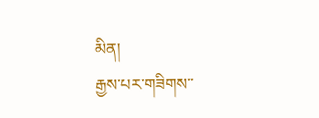མིན།
རྒྱས་པར་གཟིགས་་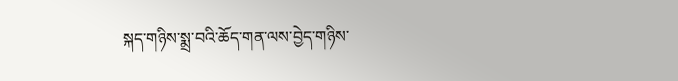སྐད་གཉིས་སྨྲ་བའི་ཆོད་གན་ལས་བྱེད་གཉིས་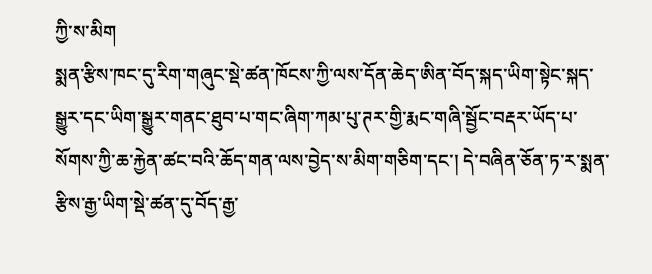ཀྱི་ས་མིག
སྨན་རྩིས་ཁང་དུ་རིག་གཞུང་སྡེ་ཚན་ཁོངས་ཀྱི་ལས་དོན་ཆེད་ཨིན་བོད་སྐད་ཡིག་སྟེང་སྐད་སྒྱུར་དང་ཡིག་སྒྱུར་གནང་ཐུབ་པ་གང་ཞིག་ཀམ་པུ་ཊར་གྱི་རྨང་གཞི་སྦྱོང་བརྡར་ཡོད་པ་སོགས་ཀྱི་ཆ་རྐྱེན་ཚང་བའི་ཆོད་གན་ལས་བྱེད་ས་མིག་གཅིག་དང་། དེ་བཞིན་ཅོན་ཏ་ར་སྨན་རྩིས་རྒྱ་ཡིག་སྡེ་ཚན་དུ་བོད་རྒྱ་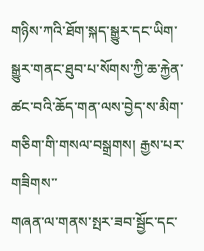གཉིས་ཀའི་ཐོག་སྐད་སྒྱུར་དང་ཡིག་སྒྱུར་གནང་ཐུབ་པ་སོགས་ཀྱི་ཆ་རྐྱེན་ཚང་བའི་ཆོད་གན་ལས་བྱེད་ས་མིག་གཅིག་གི་གསལ་བསྒྲགས། རྒྱས་པར་གཟིགས་་
གཞན་ལ་གནས་སྤར་ཟབ་སྦྱོང་དང་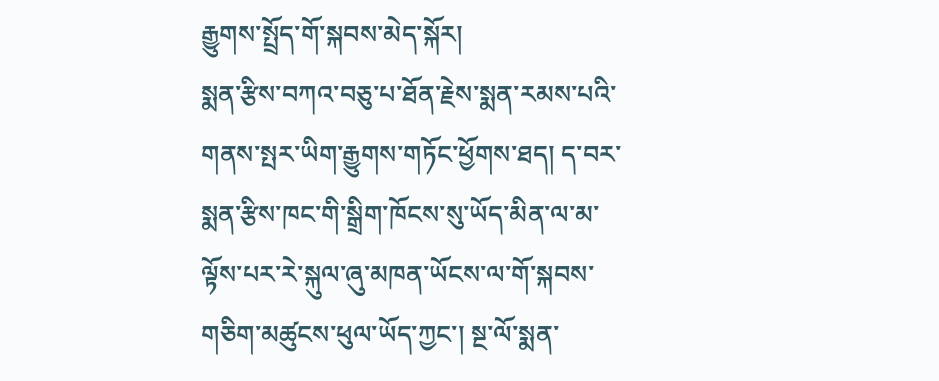རྒྱུགས་སྤྲོད་གོ་སྐབས་མེད་སྐོར།
སྨན་རྩིས་བཀའ་བཅུ་པ་ཐོན་རྗེས་སྨན་རམས་པའི་གནས་སྤར་ཡིག་རྒྱུགས་གཏོང་ཕྱོགས་ཐད། ད་བར་སྨན་རྩིས་ཁང་གི་སྒྲིག་ཁོངས་སུ་ཡོད་མིན་ལ་མ་ལྟོས་པར་རེ་སྐུལ་ཞུ་མཁན་ཡོངས་ལ་གོ་སྐབས་གཅིག་མཚུངས་ཕུལ་ཡོད་ཀྱང་། སྔ་ལོ་སྨན་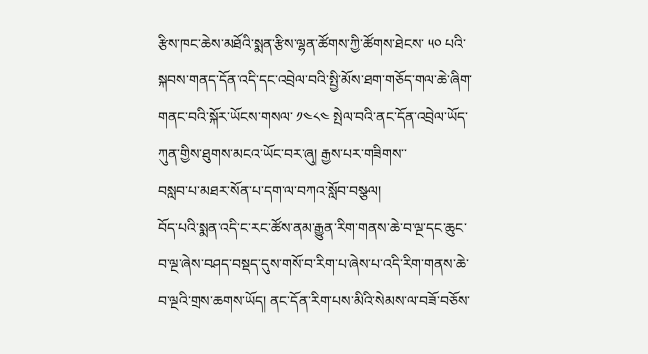རྩིས་ཁང་ཆེས་མཐོའི་སྨན་རྩིས་ལྷན་ཚོགས་ཀྱི་ཚོགས་ཐེངས་ ༥༠ པའི་སྐབས་གནད་དོན་འདི་དང་འབྲེལ་བའི་སྤྱི་མོས་ཐག་གཅོད་གལ་ཆེ་ཞིག་གནང་བའི་སྐོར་ཡོངས་གསལ་ ༡༤༨༤ སྤེལ་བའི་ནང་དོན་འབྲེལ་ཡོད་ཀུན་གྱིས་ཐུགས་མངའ་ཡོང་བར་ཞུ། རྒྱས་པར་གཟིགས་་
བསླབ་པ་མཐར་སོན་པ་དག་ལ་བཀའ་སློབ་བསྩལ།
བོད་པའི་སྨན་འདི་ང་རང་ཚོས་ནམ་རྒྱུན་རིག་གནས་ཆེ་བ་ལྔ་དང་ཆུང་བ་ལྔ་ཞེས་བཤད་བསྡད་དུས་གསོ་བ་རིག་པ་ཞེས་པ་འདི་རིག་གནས་ཆེ་བ་ལྔའི་གྲས་ཆགས་ཡོད། ནང་དོན་རིག་པས་མིའི་སེམས་ལ་བཟོ་བཅོས་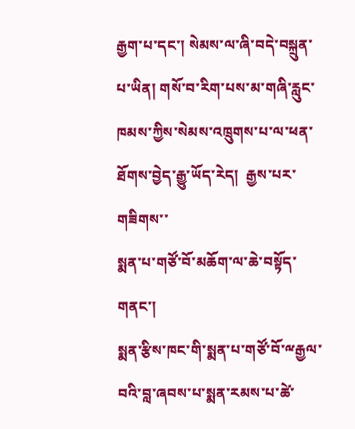རྒྱག་པ་དང་། སེམས་ལ་ཞི་བདེ་བསྐྲུན་པ་ཡིན། གསོ་བ་རིག་པས་མ་གཞི་རླུང་ཁམས་ཀྱིས་སེམས་འཁྲུགས་པ་ལ་ཕན་ཐོགས་བྱེད་རྒྱུ་ཡོད་རེད།  རྒྱས་པར་གཟིགས་་
སྨན་པ་གཙོ་བོ་མཆོག་ལ་ཆེ་བསྟོད་གནང་།
སྨན་རྩིས་ཁང་གི་སྨན་པ་གཙོ་བོ་ྋརྒྱལ་བའི་བླ་ཞབས་པ་སྨན་རམས་པ་ཚེ་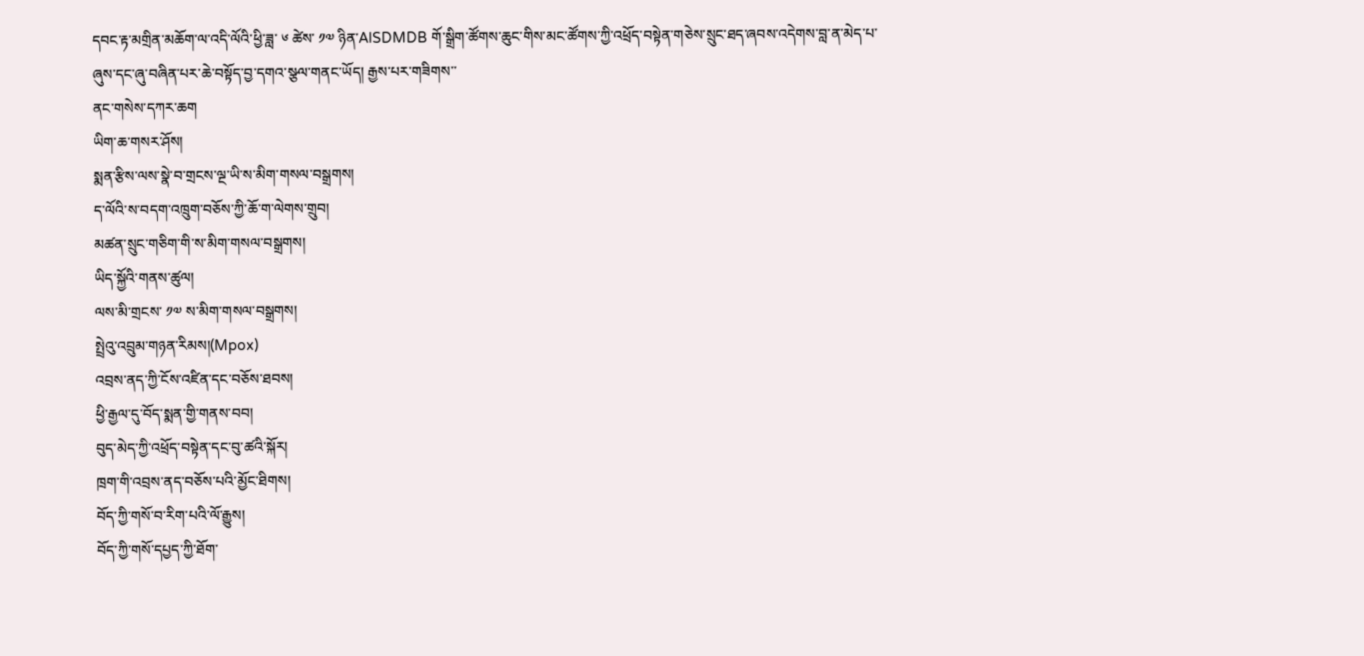དབང་རྟ་མགྲིན་མཆོག་ལ་འདི་ལོའི་ཕྱི་ཟླ་ ༦ ཚེས་ ༡༧ ཉིན་AISDMDB གོ་སྒྲིག་ཚོགས་ཆུང་གིས་མང་ཚོགས་ཀྱི་འཕྲོད་བསྟེན་གཅེས་སྲུང་ཐད་ཞབས་འདེགས་བླ་ན་མེད་པ་ཞུས་དང་ཞུ་བཞིན་པར་ཆེ་བསྟོད་བྱ་དགའ་སྩལ་གནང་ཡོད། རྒྱས་པར་གཟིགས་་
ནང་གསེས་དཀར་ཆག
ཡིག་ཆ་གསར་ཤོས།
སྨན་རྩིས་ལས་སྣེ་བ་གྲངས་ལྔ་ཡི་ས་མིག་གསལ་བསྒྲགས།
ད་ལོའི་ས་བདག་འཁྲུག་བཅོས་ཀྱི་ཆོ་ག་ལེགས་གྲུབ།
མཚན་སྲུང་གཅིག་གི་ས་མིག་གསལ་བསྒྲགས།
ཡིད་སྐྱོའི་གནས་ཚུལ།
ལས་མི་གྲངས་ ༡༧ ས་མིག་གསལ་བསྒྲགས།
སྤྲེའུ་འབྲུམ་གཉན་རིམས།(Mpox)
འབྲས་ནད་ཀྱི་ངོས་འཛིན་དང་བཅོས་ཐབས།
ཕྱི་རྒྱལ་དུ་བོད་སྨན་གྱི་གནས་བབ།
བུད་མེད་ཀྱི་འཕྲོད་བསྟེན་དང་བུ་ཚའི་སྐོར།
ཁྲག་གི་འབྲས་ནད་བཅོས་པའི་མྱོང་ཐིགས།
བོད་ཀྱི་གསོ་བ་རིག་པའི་ལོ་རྒྱུས།
བོད་ཀྱི་གསོ་དཔྱད་ཀྱི་ཐོག་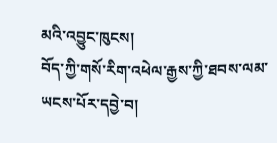མའི་འབྱུང་ཁུངས།
བོད་ཀྱི་གསོ་རིག་འཕེལ་རྒྱས་ཀྱི་ཐབས་ལམ་ཡངས་པོར་དབྱེ་བ།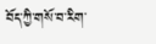བོད་ཀྱི་གསོ་བ་རིག་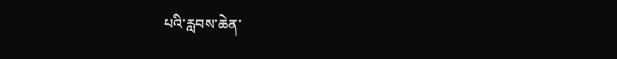པའི་རླབས་ཆེན་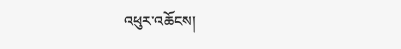འཕུར་འཆོངས།